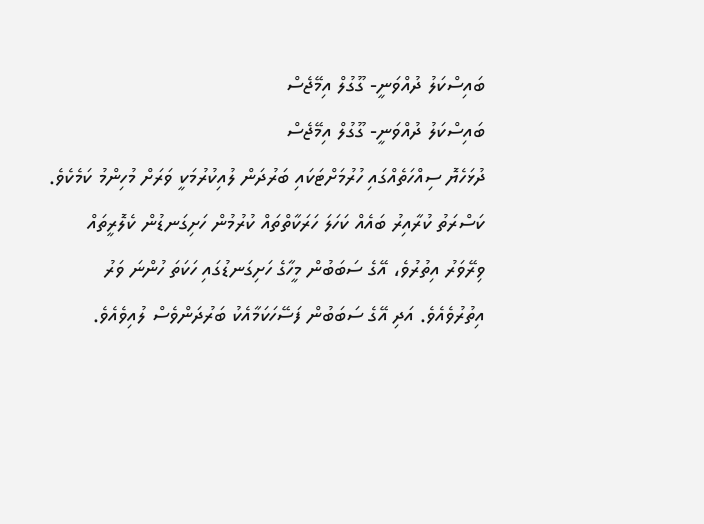ބައިސްކަލު ދުއްވަނީ- ގޫގުލް އިމޭޖެސް
ބައިސްކަލު ދުއްވަނީ- ގޫގުލް އިމޭޖެސް
ދުޅަހެޔޮ ސިއްހަތެއްގައި ހުރުމަށްޓަކައި ބަރުދަން ލުއިކުރުމަކީ ވަރަށް މުހިންމު ކަމެކެވެ. ކަސްރަތު ކުރާއިރު ބައެއް ކަހަލަ ހަރަކާތްތައް ކުރުމުން ހަށިގަނޑުން ކެލޮރީތައް ވިރޭވަރު އިތުރުވެ، އޭގެ ސަބަބުން މީހާގެ ހަށިގަނޑުގައި ހަކަތަ ހުންނަ ވަރު އިތުރުވެއެވެ. އަދި އޭގެ ސަބަބުން ފަސޭހަކަމާއެކު ބަރުދަންވެސް ލުއިވެއެވެ.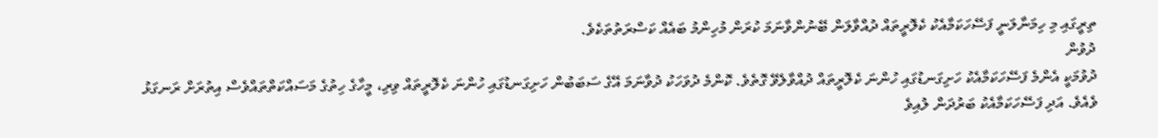ތިރީގައި މި ހިމަނާލަނީ ފަސޭހަކަމާއެކު ކެލޮރީތައް ދުއްވާލަން ބޭނުންވާނަމަ ކުރަން މުހިންމު ބައެއް ކަސްރަތުތަކެވެ.
ދުވުން
ދުވުމަކީ އެންމެ ފަސޭހަކަމާއެކު ހަށިގަނޑުގައި ހުންނަ ކެލޮރީތައް ދުއްވާލެވޭ ގޮތެވެ. ކޮންމެ ދުވަހަކު ދުވާނަމަ އޭގެ ސަބަބުން ހަށިގަނޑުގައި ހުންނަ ކެލޮރީތައް ވިރި، މީހާގެ ހިތުގެ މަސައްކަތްތައްވެސް އިތުރަށް ރަނގަޅު ވެއެވެ. އަދި ފަސޭހަކަމާއެކު ބަރުދަން ލުއިވެ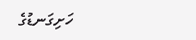ހަށިގަނޑުގެ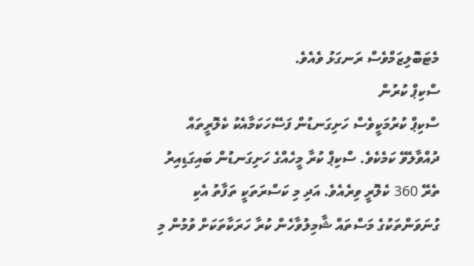މެޓަބޮލިޒަމްވެސް ރަނގަޅު ވެއެވެ.
ސްކިޕް ކުރުން
ސްކިޕް ކުރުމަކީވެސް ހަށިގަނޑުން ފަސޭހަކަމާއެކު ކެލޮރީތައް ދުއްވާލެވޭ ކަމެކެވެ. ސްކިޕް ކުރާ މީހެއްގެ ހަށިގަނޑުން ބައިގަޑިއިރު ތެރޭ 360 ކެލޮރީ ވިރެއެވެ. އަދި މި ކަސްރަތަކީ ތަފާތު އެކި ގުނަވަންތަކުގެ މަސްތައް ޝާމިލުވާހެން ކުރާ ހަރަކާތަކަށް ވުމުން މި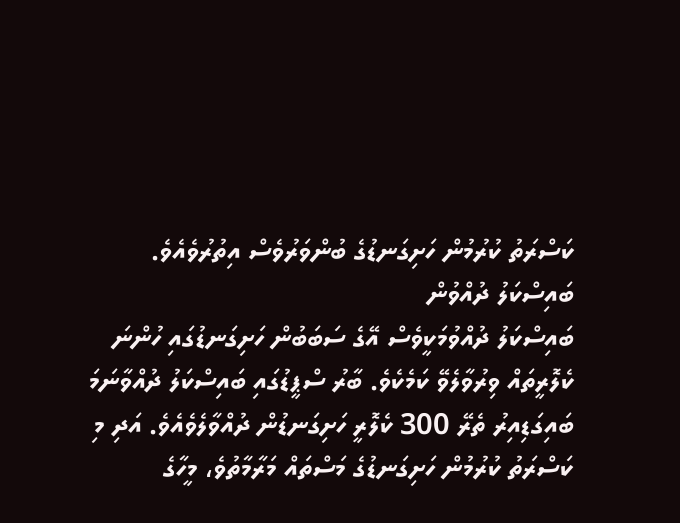ކަސްރަތު ކުރުމުން ހަށިގަނޑުގެ ބުންވަރުވެސް އިތުރުވެއެވެ.
ބައިސްކަލު ދުއްވުން
ބައިސްކަލު ދުއްވުމަކީވެސް އޭގެ ސަބަބުން ހަށިގަނޑުގައި ހުންނަ ކެލޮރީތައް ވިރުވާލެވޭ ކަމެކެވެ. ބާރު ސްޕީޑުގައި ބައިސްކަލު ދުއްވާނަމަ ބައިގަޑިއިރު ތެރޭ 300 ކެލޮރީ ހަށިގަނޑުން ދުއްވާލެވެއެވެ. އަދި މި ކަސްރަތު ކުރުމުން ހަށިގަނޑުގެ މަސްތައް މަރާމާތުވެ، މީހާގެ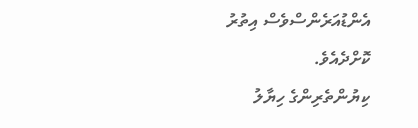އެންޑުއަރެންސްވެސް އިތުރު ކޮށްދެއެވެ.
ކިޔުންތެރިންގެ ހިޔާލު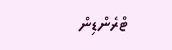ޓްރެންޑިން